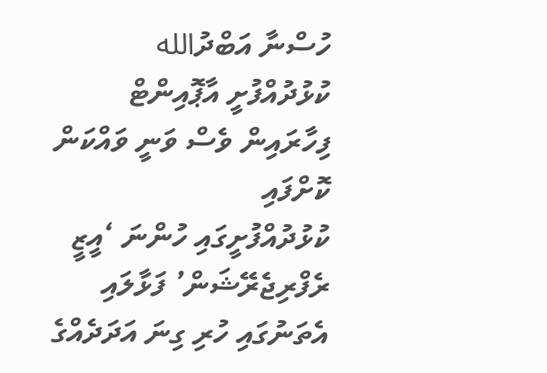ހުސްނާ އަބްދުالله
ކުޅުދުއްފުށީ އާޕޮއިންޓް ފިހާރައިން ވެސް ވަނީ ވައްކަން ކޮށްފައި
ކުޅުދުއްފުށީގައި ހުންނަ ‘އީޒީ ރެފްރިޖެރޭޝަން’ ފަޅާލައި އެތަނުގައި ހުރި ގިނަ އަދަދެއްގެ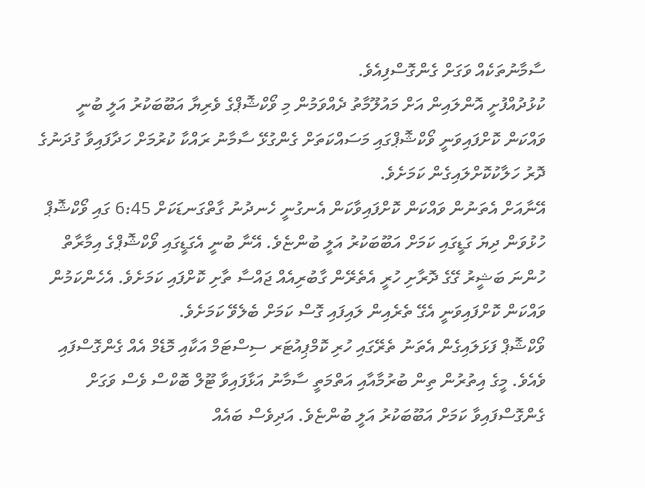ސާމާނުތަކެއް ވަގަށް ގެންގޮސްފިއެވެ.
ކުޅުދުއްފުށީ އޮންލައިން އަށް މައުލޫމާތު ދެއްވަމުން މި ވޯކްޝޮޕްގެ ވެރިޔާ އަބޫބަކުރު އަލީ ބުނީ ވައްކަން ކޮށްފައިވަނީ ވޯކްޝޮޕްގައި މަސައްކަތަށް ގެންގުޅޭ ސާމާނު ރައްކާ ކުރުމަށް ހަދާފައިވާ ގުދަނުގެ ދޮރު ހަލާކުކޮށްލައިގެން ކަމަށެވެ.
އޭނާއަށް އެތަނުން ވައްކަން ކޮށްފައިވާކަން އެނގުނީ ހެނދުނު ގާތްގަނޑަކަށް 6:45 ގައި ވޯކްޝޮޕް ހުޅުވަން ދިޔަ ގަޑީގައި ކަމަށް އަބޫބަކުރު އަލީ ބުންޏެވެ. އޭނާ ބުނީ އެގަޑީގައި ވޯކްޝޮޕްގެ އިމާރާތް ހުންނަ ބަޝީރު ގޭގެ ދޮރާށި ހުރީ އެތެރޭން ގާބުރިއެއް ޖައްސާ ތާށި ކޮށްފައި ކަމަށެވެ. އެހެންކަމުން ވައްކަން ކޮށްފައިވަނީ އެގޭ ތެރެއިން ލައިފައި ގޮސް ކަމަށް ބެލެވޭ ކަމަށެވެ.
ވޯކްޝޮޕް ފަޅަލައިގެން އެތަނު ތެރޭގައި ހުރި ކޮމްޕިއުޓަރ ސިސްޓަމް އަކާއި މޮޑެމް އެއް ގެންގޮސްފައި ވެއެވެ. މީގެ އިތުރުން ތިން ބުރުމާއާއި އަތްމަތީ ސާމާނު އަޅާފައިވާ ޓޫލް ބޮކްސް ވެސް ވަގަށް ގެންގޮސްފައިވާ ކަމަށް އަބޫބަކުރު އަލީ ބުންޏެވެ. އަދިވެސް ބައެއް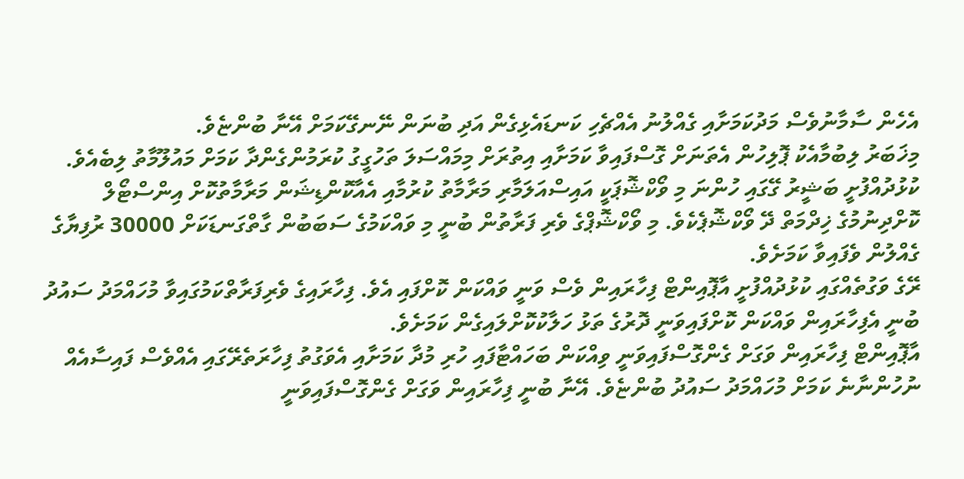އެހެން ސާމާނުވެސް މަދުކަމަށާއި ގެއްލުނު އެއްޗެހި ކަނޑައެޅިގެން އަދި ބުނަން ނޭނގޭކަމަށް އޭނާ ބުންޏެވެ.
މިޚަބަރު ލިބުމާއެކު ޕޮލިހުން އެތަނަށް ގޮސްފައިވާ ކަމަށާއި އިތުރަށް މިމައްސަލަ ތަހުގީގު ކުރަމުންގެންދާ ކަމަށް މައުލޫމާތު ލިބެއެވެ.
ކުޅުދުއްފުށީ ބަޝީރު ގޭގައި ހުންނަ މި ވޯކްޝޮޕަކީ އައިސްއަލަމާރި މަރާމާތު ކުރުމާއި އެއާކޮންޑިޝަން މަރާމާތުކޮށް އިންސްޓޯލް ކޮށްދިނުމުގެ ޚިދްމަތް ދޭ ވޯކްޝޮޕެކެވެ. މި ވޯކްޝޮޕްގެ ވެރި ފަރާތުން ބުނީ މި ވައްކަމުގެ ސަބަބުން ގާތްގަނޑަކަށް 30000 ރުފިޔާގެ ގެއްލުން ވެފައިވާ ކަމަށެވެ.
ރޭގެ ވަގުތެއްގައި ކުޅުދުއްފުށީ އާޕޮއިންޓް ފިހާރައިން ވެސް ވަނީ ވައްކަން ކޮށްފައި އެވެ. ފިހާރައިގެ ވެރިފަރާތްކަމުގައިވާ މުހައްމަދު ސައުދު ބުނީ އެފިހާރައިން ވައްކަން ކޮށްފައިވަނީ ދޮރުގެ ތަޅު ހަލާކުކޮށްލައިގެން ކަމަށެވެ.
އާޕޮއިންޓް ފިހާރައިން ވަގަށް ގެންގޮސްފައިވަނީ ވިއްކަން ބަހައްޓާފައި ހުރި މުދާ ކަމަށާއި އެވަގުތު ފިހާރަތެރޭގައި އެއްވެސް ފައިސާއެއް ނުހުންނާނެ ކަމަށް މުހައްމަދު ސައުދު ބުންޏެވެ. އޭނާ ބުނީ ފިހާރައިން ވަގަށް ގެންގޮސްފައިވަނީ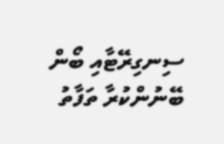ސިނގިރޭޓާއި ބޯން ބޭނުންކުރާ ތަފާތު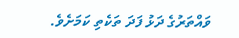ވައްތަރުގެ ދަޅު ފަދަ ތަކެތި ކަމަށެވެ.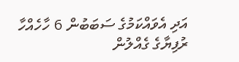އަދި އެވައްކަމުގެ ސަބަބުން 6 ހާހެއްހާ ރުފިޔާގެ ގެއްލުން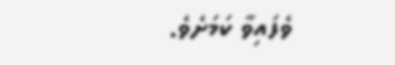ވެފައިވާ ކަމަށެވެ.